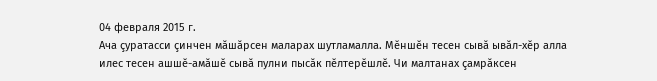04 февраля 2015 г.
Ача çуратасси çинчен мăшăрсен маларах шутламалла. Мĕншĕн тесен сывă ывăл-хĕр алла илес тесен ашшĕ-амăшĕ сывă пулни пысăк пĕлтерĕшлĕ. Чи малтанах çамрăксен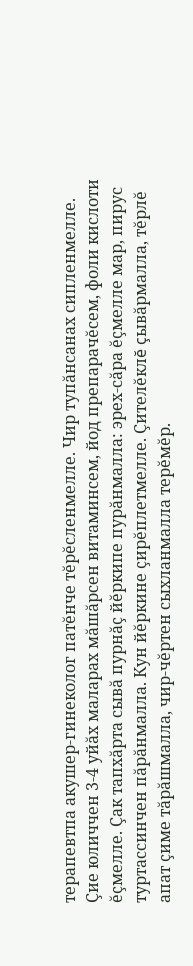терапевтпа акушер-гинеколог патĕнче тĕрĕсленмелле. Чир тупăнсанах сипленмелле.
Çие юличчен 3-4 уйăх маларах мăшăрсен витаминсем, йод препарачĕсем, фоли кислоти ĕçмелле. Çак тапхăрта сывă пурнăç йĕркипе пурăнмалла: эрех-сăра ĕçмелле мар, пирус туртассинчен пăрăнмалла. Кун йĕркине çирĕплетмелле. Çителĕклĕ çывăрмалла, тĕрлĕ апат çиме тăрăшмалла, чир-чĕртен сыхланмалла терĕмĕр.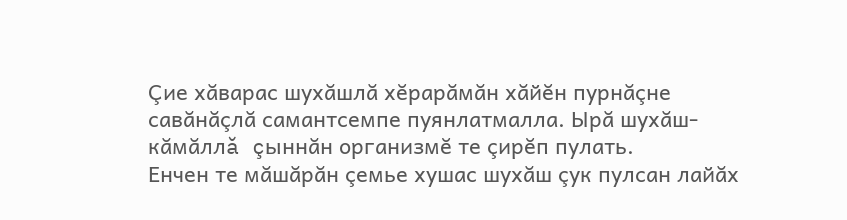Çие хăварас шухăшлă хĕрарăмăн хăйĕн пурнăçне савăнăçлă самантсемпе пуянлатмалла. Ырă шухăш-кăмăллă çыннăн организмĕ те çирĕп пулать.
Енчен те мăшăрăн çемье хушас шухăш çук пулсан лайăх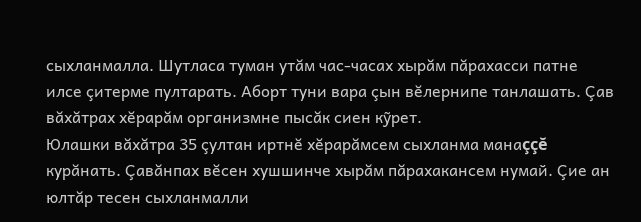сыхланмалла. Шутласа туман утăм час-часах хырăм пăрахасси патне илсе çитерме пултарать. Аборт туни вара çын вĕлернипе танлашать. Çав вăхăтрах хĕрарăм организмне пысăк сиен кỹрет.
Юлашки вăхăтра 35 çултан иртнĕ хĕрарăмсем сыхланма манаççĕ курăнать. Çавăнпах вĕсен хушшинче хырăм пăрахакансем нумай. Çие ан юлтăр тесен сыхланмалли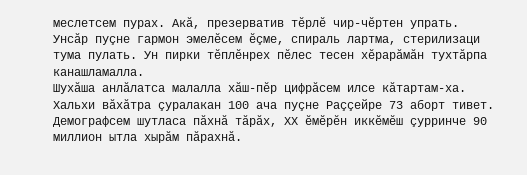меслетсем пурах. Акă, презерватив тĕрлĕ чир-чĕртен упрать. Унсăр пуçне гармон эмелĕсем ĕçме, спираль лартма, стерилизаци тума пулать. Ун пирки тĕплĕнрех пĕлес тесен хĕрарăмăн тухтăрпа канашламалла.
Шухăша анлăлатса малалла хăш-пĕр цифрăсем илсе кăтартам-ха. Хальхи вăхăтра çуралакан 100 ача пуçне Раççейре 73 аборт тивет. Демографсем шутласа пăхнă тăрăх, ХХ ĕмĕрĕн иккĕмĕш çурринче 90 миллион ытла хырăм пăрахнă.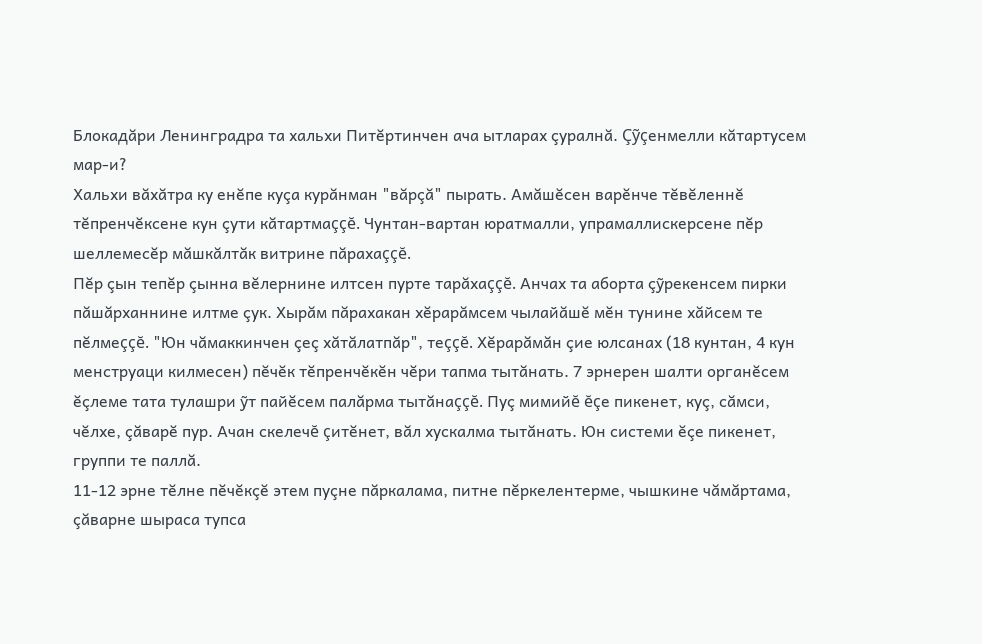Блокадăри Ленинградра та хальхи Питĕртинчен ача ытларах çуралнă. Çỹçенмелли кăтартусем мар-и?
Хальхи вăхăтра ку енĕпе куçа курăнман "вăрçă" пырать. Амăшĕсен варĕнче тĕвĕленнĕ тĕпренчĕксене кун çути кăтартмаççĕ. Чунтан-вартан юратмалли, упрамаллискерсене пĕр шеллемесĕр мăшкăлтăк витрине пăрахаççĕ.
Пĕр çын тепĕр çынна вĕлернине илтсен пурте тарăхаççĕ. Анчах та аборта çỹрекенсем пирки пăшăрханнине илтме çук. Хырăм пăрахакан хĕрарăмсем чылайăшĕ мĕн тунине хăйсем те пĕлмеççĕ. "Юн чăмаккинчен çеç хăтăлатпăр", теççĕ. Хĕрарăмăн çие юлсанах (18 кунтан, 4 кун менструаци килмесен) пĕчĕк тĕпренчĕкĕн чĕри тапма тытăнать. 7 эрнерен шалти органĕсем ĕçлеме тата тулашри ỹт пайĕсем палăрма тытăнаççĕ. Пуç мимийĕ ĕçе пикенет, куç, сăмси, чĕлхе, çăварĕ пур. Ачан скелечĕ çитĕнет, вăл хускалма тытăнать. Юн системи ĕçе пикенет, группи те паллă.
11-12 эрне тĕлне пĕчĕкçĕ этем пуçне пăркалама, питне пĕркелентерме, чышкине чăмăртама, çăварне шыраса тупса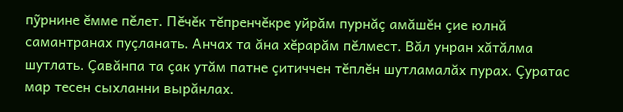пỹрнине ĕмме пĕлет. Пĕчĕк тĕпренчĕкре уйрăм пурнăç амăшĕн çие юлнă самантранах пуçланать. Анчах та ăна хĕрарăм пĕлмест. Вăл унран хăтăлма шутлать. Çавăнпа та çак утăм патне çитиччен тĕплĕн шутламалăх пурах. Çуратас мар тесен сыхланни вырăнлах.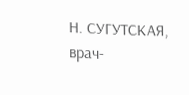Н. СУГУТСКАЯ, врач-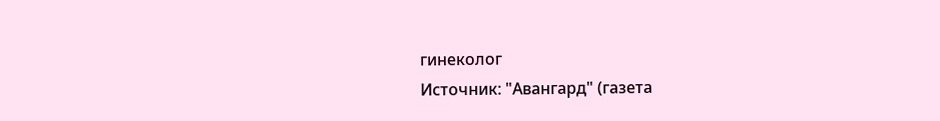гинеколог
Источник: "Авангард" (газета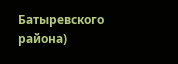Батыревского района)